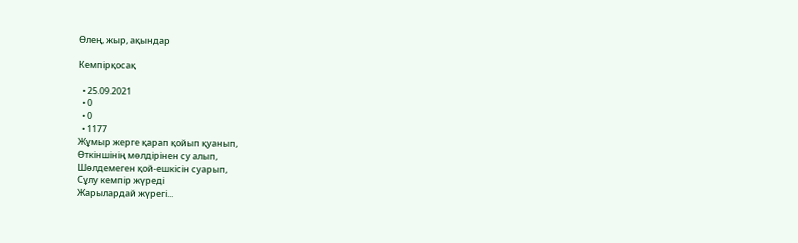Өлең, жыр, ақындар

Кемпірқосақ

  • 25.09.2021
  • 0
  • 0
  • 1177
Жұмыр жерге қарап қойып қуанып,
Өткіншінің мөлдірінен су алып,
Шөлдемеген қой-ешкісін суарып,
Сұлу кемпір жүреді
Жарылардай жүрегі...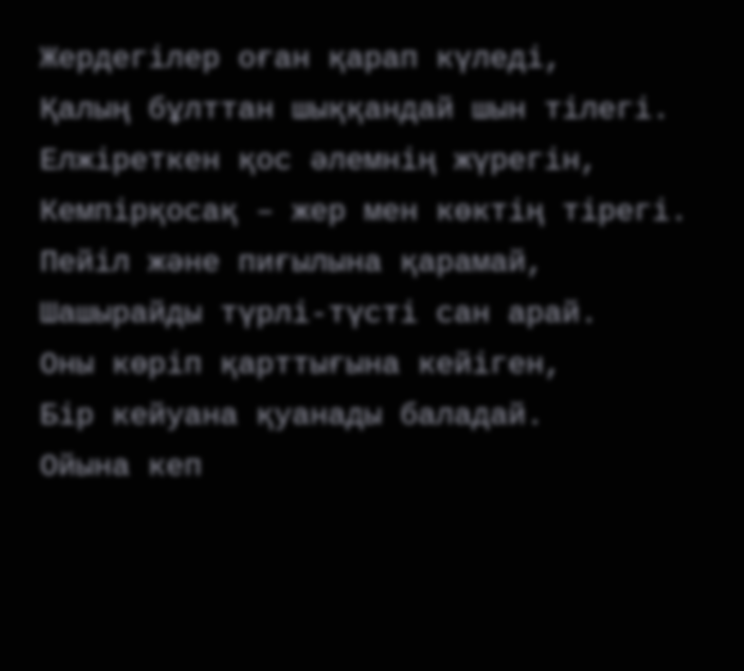Жердегілер оған қарап күледі,
Қалың бұлттан шыққандай шын тілегі.
Елжіреткен қос әлемнің жүрегін,
Кемпірқосақ – жер мен көктің тірегі.
Пейіл және пиғылына қарамай,
Шашырайды түрлі-түсті сан арай.
Оны көріп қарттығына кейіген,
Бір кейуана қуанады баладай.
Ойына кеп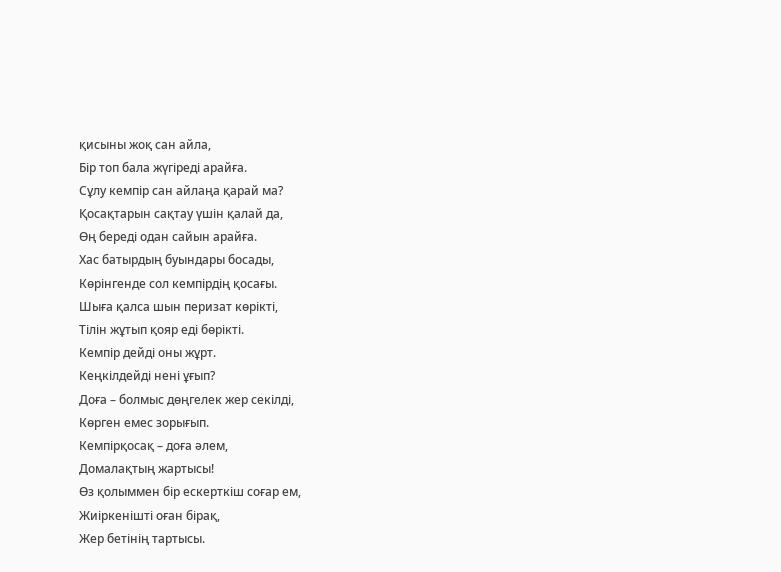қисыны жоқ сан айла,
Бір топ бала жүгіреді арайға.
Сұлу кемпір сан айлаңа қарай ма?
Қосақтарын сақтау үшін қалай да,
Өң береді одан сайын арайға.
Хас батырдың буындары босады,
Көрінгенде сол кемпірдің қосағы.
Шыға қалса шын перизат көрікті,
Тілін жұтып қояр еді бөрікті.
Кемпір дейді оны жұрт.
Кеңкілдейді нені ұғып?
Доға – болмыс дөңгелек жер секілді,
Көрген емес зорығып.
Кемпірқосақ – доға әлем,
Домалақтың жартысы!
Өз қолыммен бір ескерткіш соғар ем,
Жиіркенішті оған бірақ,
Жер бетінің тартысы.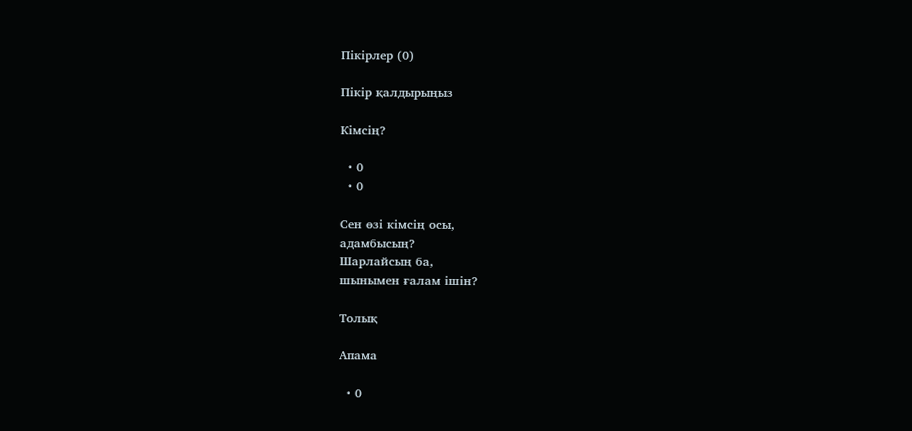Пікірлер (0)

Пікір қалдырыңыз

Кімсің?

  • 0
  • 0

Сен өзі кімсің осы,
адамбысың?
Шарлайсың ба,
шынымен ғалам ішін?

Толық

Апама

  • 0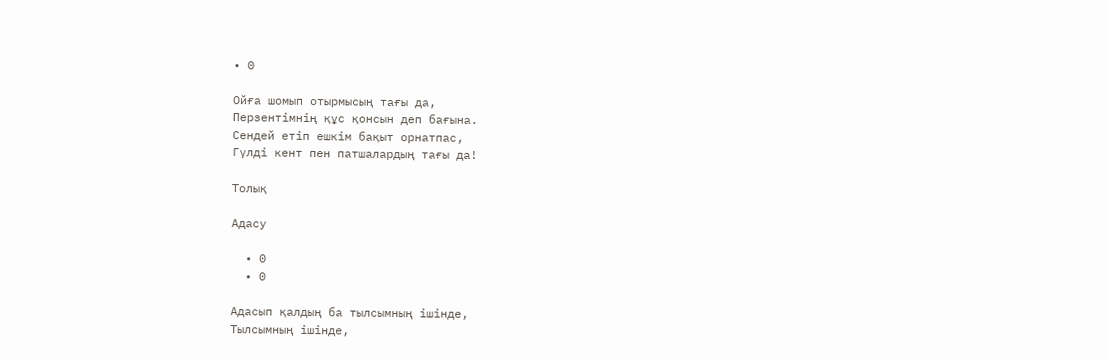• 0

Ойға шомып отырмысың тағы да,
Перзентімнің құс қонсын деп бағына.
Сендей етіп ешкім бақыт орнатпас,
Гүлді кент пен патшалардың тағы да!

Толық

Адасу

  • 0
  • 0

Адасып қалдың ба тылсымның ішінде,
Тылсымның ішінде,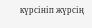күрсініп жүрсің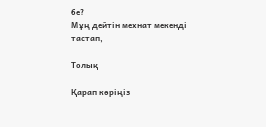бе?
Мұң дейтін мехнат мекенді тастап,

Толық

Қарап көріңіз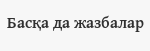Басқа да жазбалар